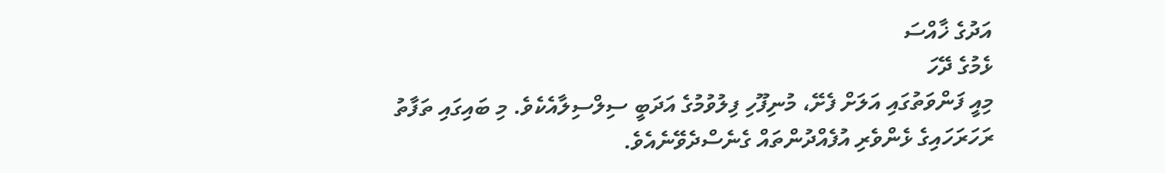އަދުގެ ޚާއްސަ
ޅެމުގެ ދޭހަ
މިއީ ފަންވަތުގައި އަލަށް ފެށޭ، މުނިފޫހި ފިލުވުމުގެ އަދަބީ ސިލްސިލާއެކެވެ. މި ބައިގައި ތަފާތު ރަހަރަހައިގެ ޅެންވެރި އުފެއްދުންތައް ގެނެސްދެވޭނެއެވެ.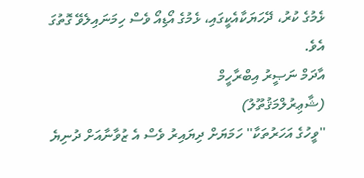ޅެމުގެ ކުރު، ދޭހަޔަކާއެކީގައި، ޅެމުގެ އޯޑިއޯ ވެސް ހިމަނައިލެވޭ ގޮތުގަ އެވެ.
އާދަމް ނަޞީރު އިބްރާހީމް
(ޝާޢިރުލްމަޤުތޫލު)
''ވީހުގެ އަހަރުތަކާ'' ހަމަޔަށް ދިޔައިރު ވެސް އެ ޒުވާނާއަށް ދުނިޔެ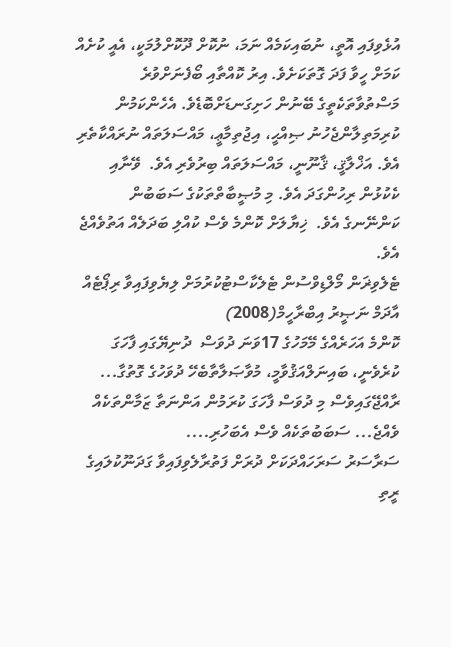އުޅެވިފައި އޮތީ، ނުބައިކަމެއް ނަމަ، ނުކޮށް ދޫކޮށްލުމަކީ، އެއީ ކުށެއް ކަމަށް ހީވާ ފަދަ ގޮތަކަށެވެ. އިރު ކޮއްތާއި ބޯފެނަށްވުރެ މަސްތުވާތަކެތީގެ ބޭނުން ހަށިގަނޑަށްބޮޑެވެ. އެހެންކަމުން ކުރިމަތިލާންޖެހުނު ޞިއްޙީ، އިޖުތިމާޢީ، މައްސަލަތައް ނުރައްކާތެރި އެވެ. އަޚްލާޤީ، ޤާނޫނީ، މައްސަލަތައް ބިރުވެރި އެވެ.  ވޭނާއި ކެކުޅުން ރިހުންގަދަ އެވެ. މި މުޞީބާތްތަކުގެ ސަބަބުން ކަންނޭނގެ އެވެ.  ޚިޔާލަށް ކޮންމެ ވެސް ކުއްލި ބަދަލެއް އަތުވެއްޖެ އެވެ.
ޓެލެވިޜަން މޯލްޑިވްސުން ޓެލެކާސްޓުކުރުމަށް ލިޔެވިފައިވާ ރިޕޯޓެއް
އާދަމް ނަޞީރު އިބްރާހީމް(2008)
ކޮންމެ އަހަރެއްގެ މޭމަހުގެ 17ވަނަ ދުވަސް  ދުނިޔޭގައި ފާހަގަ ކުރެވެނީ، ބައިނަލްއަޤުވާމީ، މުވާޞަލާތާބެހޭ ދުވަހުގެ ގޮތުގާ... ރާއްޖޭގައިވެސް މި ދުވަސް ފާހަގަ ކުރަމުން އަންނަތާ ޒަމާންތަކެއް ވެއްޖެ... ސަބަބުތަކެއް ވެސް އެބަހުރި....
ސަރާސަރު ސަރަހައްދަކަށް ދުރަށް ފަތުރާލެވިފައިވާ ގަދަނޫކުލައިގެ ރީތި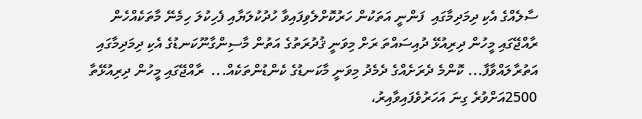ސާލެއްގެ އެކި ދިމަދިމާގައި  ފަންނީ އަތަކުން ހަރުކޮށްލެވިފައިވާ ހުދުކުލަޔާއި ފެހިކުލަ ހިމެނޭ މާތަކެއްހެން ރާއްޖޭގައި މީހުން ދިރިއުޅޭ ދުއިސައްތަ ރަށް މިވަނީ ޤުދުރަތުގެ އަތުން މާސިންގާނޫކަނޑުގެ އެކި ދިމަދިމާގައި އަތުރާލައްވާފާ... ކޮންމެ ދެރަށެއްގެ ދެމެދު މިވަނީ މާކަނޑުގެ ކެންޑުންތަކެއް...  ރާއްޖޭގައި މީހުން ދިރިއުޅޭތާ 2500އަށްވުރެ ގިނަ އަހަރުވެފައިވާއިރު،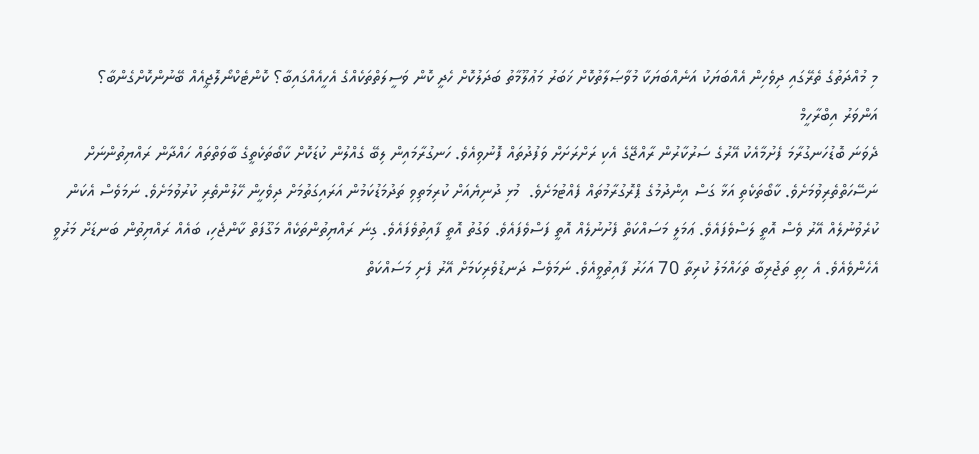މި މުއްދަތުގެ ތެރޭގައި ދިވެހިން އެއްބަޔަކު އަނެއްބަޔަކާ މުވާޞަލާތުކޮށް ޚަބަރު މަޢުލޫމާތު ބަދަލުކޮށް ހެދީ ކޮން ވަސީލަތްތަކެއްގެ އެހީއެއްގައިބާ؟ ކޮންޓެކްނޯލޮޖީއެއް ބޭނުންކޮށްގެންބާ؟
އަންވަރު އިބްރާހީމް
ދެވަނަ ބޮޑުހަނގުރާމަ ފެށުމާއެކު އޭރުގެ ސަރުކާރުން ރާއްޖޭގެ އެކި ރަށްރަށަށް ވަފުދުތައް ފޮނުވިއެވެ. ހަނގުރާމައިން ލިބޭ ގެއްލުން ކުޑަކޮށް ކާބޯތަކެތީގެ ބާވަތްތައް ހައްދާން ރައްޔިތުންނަށް ނަސޭހަތްތެރިވުމަށެވެ. ކާބޯތަކެތި އަޅާ ގަސް އިންދުމުގެ ޕްރޮގުރާމުތައް ފެއްޓުމަށެވެ.  މުޅި ދުނިޔެއަށް ކުރިމަތިވި ތަދުމަޑުކަމުން އަރައިގަތުމަށް ދިވެހީން ހޭލުންތެރި ކުރުވުމަށެވެ. ނަމަވެސް އެކަން ކުރެވުނުލެއް އޭރު ވެސް އޮތީ ލަސްވެފައެވެ. ޢަމަލީ މަސައްކަތް ފެށުނުލެއް އޮތީ ފަސްވެފައެވެ. ވަގުތު އޮތީ ފާއިތުވެފައެވެ. ގިނަ ރައްޔިތުންތަކެއް މަގޫފަތް ކާންޖެހި، ބައެއް ރައްޔިތުން ބަނޑަށް މަރުވީ އެހެންވެއެވެ. އެ ހިތި ތަޖުރިބާ ތަހައްމަލު ކުރިތާ 70 އަހަރު ފާއިތުވީއެވެ. ނަމަވެސް ދަނޑުވެރިކަމަށް އޭރު ފެށި މަސައްކަތް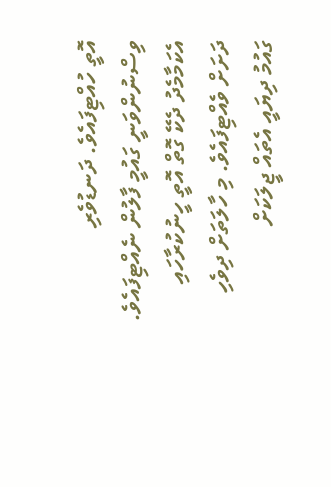އޮތީ ހުއްޓިފައެވެ. ދަނޑުވެރި ވިސްނުންވަނީ ގައުމީ ފާލުން ނެއްޓިފައެވެ. އެކަމާމެދު ދެކޭ ގޮތް އޮތީ ހީނުކުރާހައި ދަށަށް ވެއްޓިފައެވެ. މި ހާލަތަށް ދިވެހި ގައުމު ދިޔައީ އެތައް ޖީލަކަށް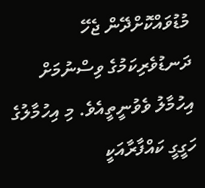މުޑުވައްކޮށްދޭން ޖެހޭ ދަނޑުވެރިކަމުގެ ވިސްނުމަށް އިހުމާލު ވެވުނީތީއެވެ. މި އިހުމާލުގެ ހަގީގީ ކައްފާރާއަކީ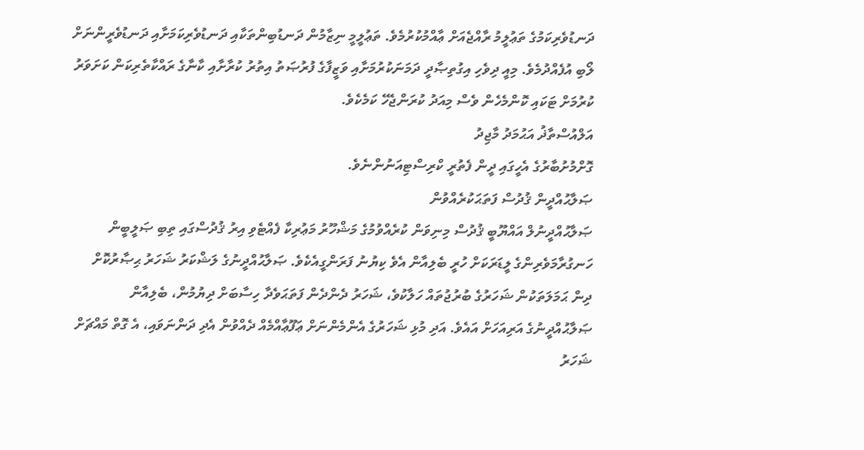ދަނޑުވެރިކަމުގެ ތަޢުލީމު ރާއްޖެއަށް ޢާއްމުކުރުމެވެ. ތަޢުލީމީ ނިޒާމުން ދަނޑުބިންތަކާއި ދަނޑުވެރިކަމަށާއި ދަނޑުވެރީންނަށް ލޯބި އުފެއްދުމެވެ. މިއީ ދިވެހި އިގުތިޞާދީ ދަމަނަކުރުމަށާއި ވަޒީފާގެ ފުރުޞަތު އިތުރު ކުރާށާއި ކާނާގެ ރައްކާތެރިކަން ކަށަވަރު ކުރުމަށް ޓަކައި ކޮންމެހެން ވެސް މިއަދު ކުރަންޖެހޭ ކަމެކެވެ.
އަލްއުސްތާޛު އަޙުމަދު މާޖިދު
ގޮށްމުށުބާރުގެ އެހީގައި ދީން ފެތުރީ ކްރިސްޓިއަނުންނެވެ.
ޞަލާޙުއްދީން ޤުދުސް ފަތަޙަކުރެއްވުން
ޞަލާޙުއްދީނުލް އައްޔޫބީ ޤުދުސް މިނިވަން ކުރެއްވުމުގެ މަޝްހޫރު މަޢުރިކާ ފެއްޓެވި އިރު ޤުދުސްގައި ތިބި ޞަލީބީން ހަނގުރާމަވެރިންގެ ލީޑަރަކަށް ހުރީ ބެލިއާން އެވެ ކިޔުނު ފަރަންގީއެކެވެ. ޞަލާޙުއްދީނުގެ ލަޝްކަރު ޝަހަރު ޙިޞާރުކޮށް ދިން ޙަމަލަތަކުން ޝަހަރުގެ ބުރުޖުތައް ހަލާކުވެ، ޝަހަރު ދެންދެން ފަތަޙަވެދާ ހިސާބަށް ދިޔުމުން، ބެލިއާން ޞަލާޙުއްދީނުގެ އަރިއަހަށް އައެވެ. އަދި މުޅި ޝަހަރުގެ އެންމެންނަށް ޢަފޫޢާއްމެއް ދެއްވުން އެދި ދަންނަވައި، އެ ގޮތް މައްޗަށް ޝަހަރު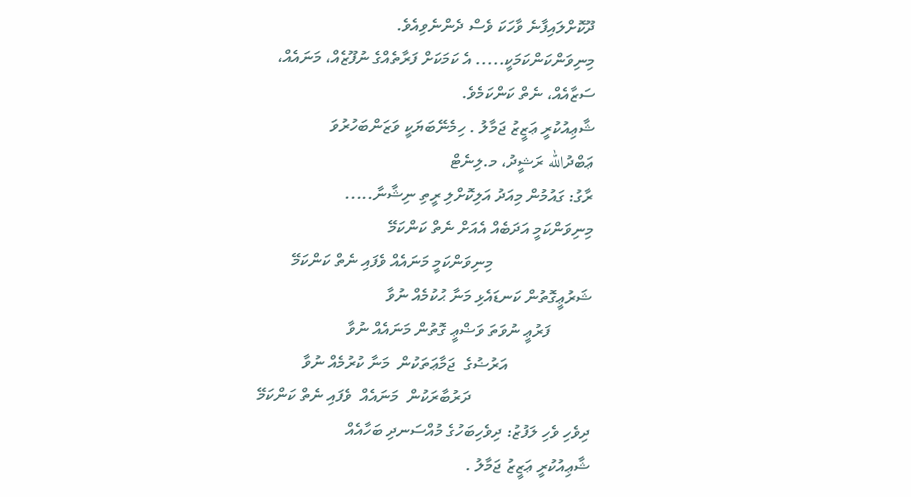ދޫކޮށްލައިފާނެ ވާހަކަ ވެސް ދެންނެވިއެވެ.
މިނިވަންކަންކަމަކީ..... އެ ކަމަކަށް ފަރާތެއްގެ ނުފޫޒެއް، މަނައެއް، ސަޒާއެއް، ނެތް ކަންކަމެވެ.
ޝާޢިއުކުރީ ޢަޒީޒު ޖަމާލު . ހިމެނޭބަޔަކީ ވަޒަންބަހުރުވަ
ޢަބްދުالله ރަޝީދު، މ.ލިނެޓް
ރާގު: ގައުމުން މިއަދު އަލިކޮށްލި ރީތި ނިޝާނާ.....
މިނިވަންކަމީ އަދަބެއް އެއަށް ނެތް ކަންކަމޭ
                        މިނިވަންކަމީ މަނައެއް ވެފައި ނެތް ކަންކަމޭ
ޝަރުޢީގޮތުން ކަނޑައެޅި މަނާ ޙުކުމެއް ނުވާ
          ފަރުޢީ ނުވަތަ ވަޟްޢީ ގޮތުން މަނައެއް ނުވާ
                    އަރުޟުގެ  ޖަމާޢަތަކުން  މަނާ ކުރުމެއް ނުވާ
                             ދަރުބާރަކުން  މަނައެއް  ވެފައި ނެތް ކަންކަމޭ
ދިވެހި ވެހި ލަފުޒު: ދިވެހިބަހުގެ މުއްސަނދި ބަހާއެއް
ޝާޢިއުކުރީ ޢަޒީޒު ޖަމާލު .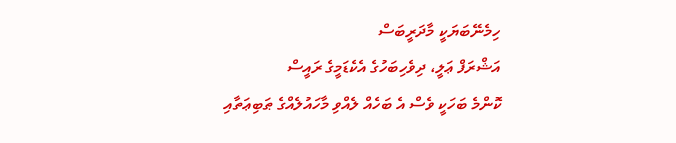ހިމެނޭބަޔަކީ މާދަރީބަސް
އަޝްރަފް ޢަލީ، ދިވެހިބަހުގެ އެކެޑަމީގެ ރައީސް
ކޮންމެ ބަހަކީ ވެސް އެ ބަހެއް ލެއްވި މާހައުލެއްގެ ޠަބިޢަތާއި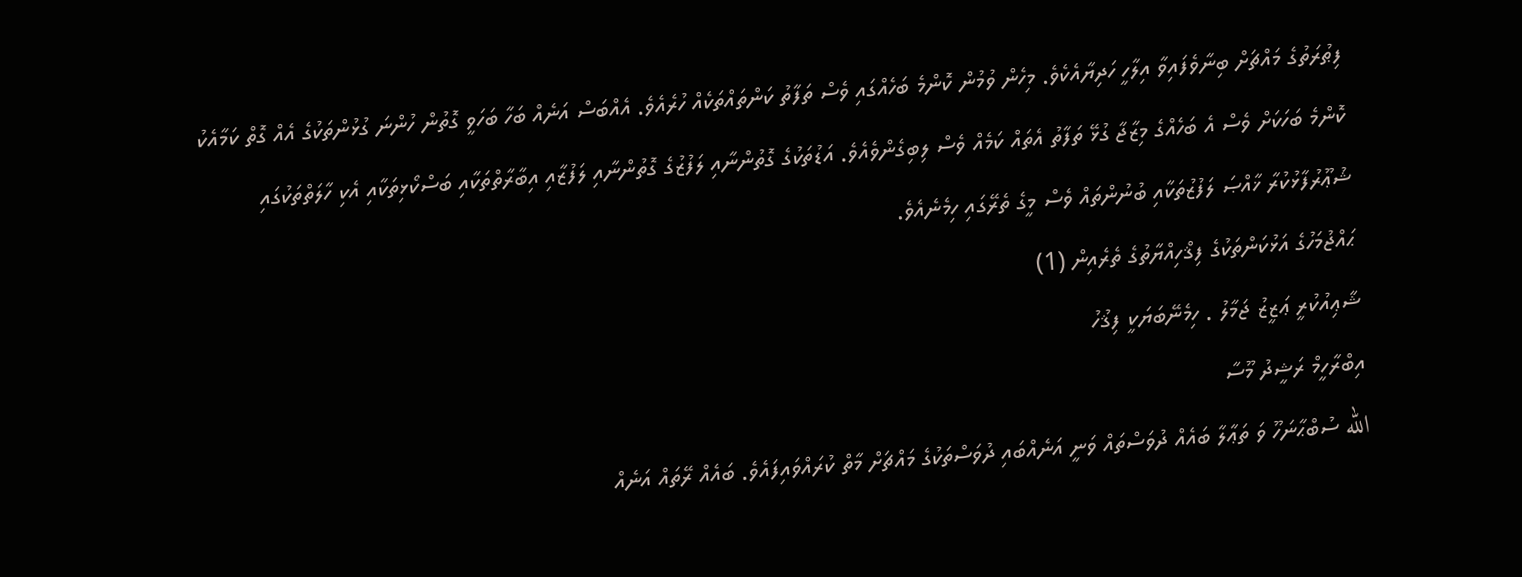ފިޠުރަތުގެ މައްޗަށް ބިނާވެފައިވާ އިލާހީ ހަދިޔާއެކެވެ. މިހެން ވުމުން ކޮންމެ ބަހެއްގައި ވެސް ތަފާތު ކަންތައްތަކެއް ހުރެއެވެ. އެއްބަސް އަނެއް ބަހާ ބަހަވީ ގޮތުން ހުންނަ ގުޅުންތަކުގެ އެއް ގޮތް ކަމާއެކު ކޮންމެ ބަހަކަށް ވެސް އެ ބަހެއްގެ މިޒާޖާ ގުޅޭ ތަފާތު އެތައް ކަމެއް ވެސް ލިބިގެންވެއެވެ. އަޑުތަކުގެ ގޮތުންނާއި ލަފުޒުގެ ގޮތުންނާއި ލަފުޒާއި އިބާރާތްތަކާއި ބަސްކޯޅިތަކާއި އެކި ހާލަތްތަކުގައި ޝުޢޫރުފާޅުކުރާ ޚާއްޞަ ލަފުޒުތަކާއި ބުނުންތައް ވެސް މީގެ ތެރޭގައި ހިމެނެއެވެ.
ޙައްޖުމަހުގެ އަޅުކަންތަކުގެ ފިޤްހިއްޔާތުގެ ތެރެއިން (1)
ޝާޢިއުކުރީ ޢަޒީޒު ޖަމާލު . ހިމެނޭބަޔަކީ ފިޤުހު
އިބްރާހީމް ރަޝީދު މޫސާ
الله ސުބްޙާނަހޫ ވަ ތަޢާލާ ބައެއް ދުވަސްތައް ވަނީ އަނެއްބައި ދުވަސްތަކުގެ މައްޗަށް މާތް ކުރައްވައިފައެވެ. ބައެއް ރޭތައް އަނެއް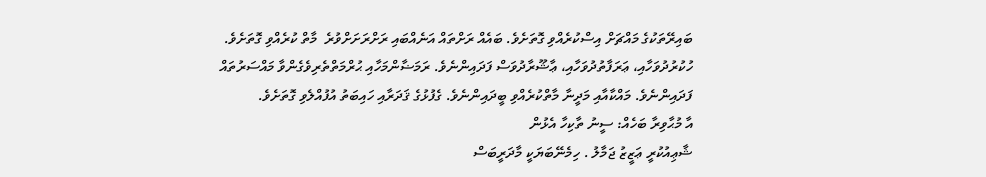ބައިރޭތަކުގެ މައްޗަށް އިސްކުރެއްވި ގޮތަށެވެ. ބައެއް ރަށްތައް އަނެއްބައި ރަށްރަށަށްވުރެ  މާތް ކުރެއްވި ގޮތަށެވެ. ހުކުރުދުވަހާއި، ޢަރަފާތުދުވަހާއި، ޢާޝޫރާދުވަސް ފަދައިންނެވެ. ރަމަޟާންމަހާއި ޙުރްމަތްތެރިވެގެންވާ މައްސަރުތައް ފަދައިންނެވެ. މައްކާއާއި މަދީނާ މާތްކުރެއްވި ބީދައިންނެވެ. ގެފުޅުގެ ޤަދަރާއި ހައިބަތު އުފުއްލެވި ގޮތަށެވެ.
އާ މުޙާވިރާ ބަހެއް: ސީނު ތާކިހާ އެޅުން
ޝާޢިއުކުރީ ޢަޒީޒު ޖަމާލު . ހިމެނޭބަޔަކީ މާދަރީބަސް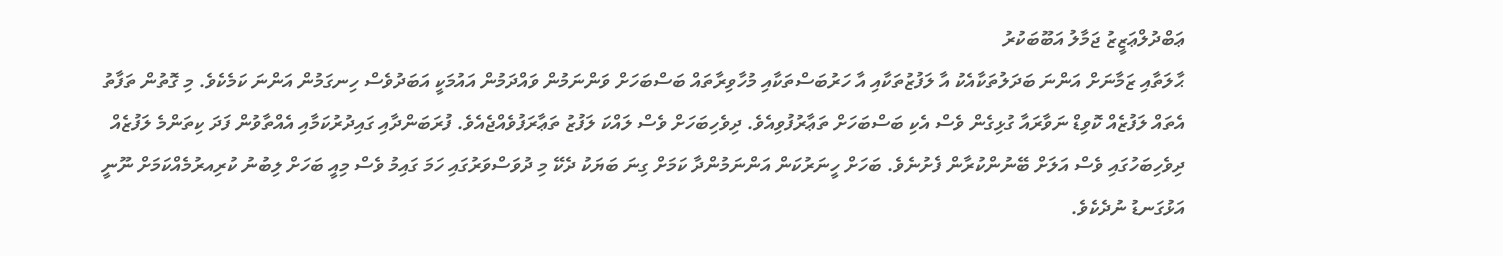ޢަބްދުލްޢަޒީޒު ޖަމާލު އަބޫބަކުރު
ޙާލަތާއި ޒަމާނަށް އަންނަ ބަދަލުތަކާއެކު އާ ލަފުޒުތަކާއި އާ ހަރުބަސްތަކާއި މުހާވިރާތައް ބަސްބަހަށް ވަންނަމުން ވައްދަމުން އައުމަކީ އަބަދުވެސް ހިނގަމުން އަންނަ ކަމެކެވެ. މި ގޮތުން ތަފާތު އެތައް ލަފުޒެއް ކޮވިޑް ނަވާރައާ ގުޅިގެން ވެސް އެކި ބަސްބަހަށް ތަޢާރުފުވިއެވެ. ދިވެހިބަހަށް ވެސް ލައްކަ ލަފުޒު ތަޢާރަފުވެއްޖެއެވެ. ފުރަބަންދާއި ގައިދުރުކަމާއި އެއްތާވުން ފަދަ ކިތަންމެ ލަފުޒެއް ދިވެހިބަހުގައި ވެސް އަލަށް ބޭނުންކުރާން ފެށުނެވެ. ބަހަށް ހީނަރުކަން އަންނަމުންދާ ކަމަށް ގިނަ ބަޔަކު ދެކޭ މި ދުވަސްވަރުގައި ހަމަ ގައިމު ވެސް މިއީ ބަހަށް ލިބުނު ކުރިއރުމެއްކަމަށް ނޫނީ އަޅުގަނޑު ނުދެކެވެ.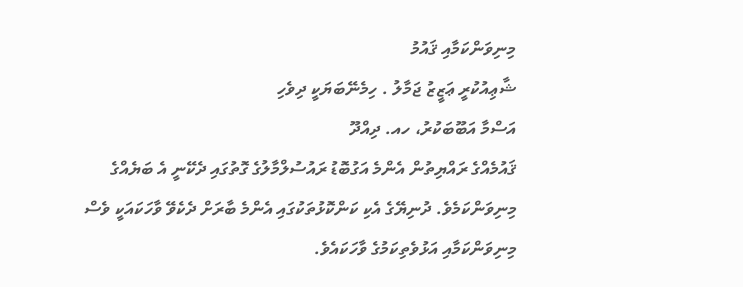މިނިވަންކަމާއި ޤައުމު
ޝާޢިއުކުރީ ޢަޒީޒު ޖަމާލު . ހިމެނޭބަޔަކީ ދިވެހި
އަސްމާ އަބޫބަކުރު، ހއ. ދިއްދޫ
ޤައުމެއްގެ ރައްޔިތުން އެންމެ އަގުބޮޑު ރައުސުލްމާލުގެ ގޮތުގައި ދެކޭނީ އެ ބަޔެއްގެ މިނިވަންކަމެވެ. ދުނިޔޭގެ އެކި ކަންކޮޅުތަކުގައި އެންމެ ބާރަށް ދެކެވޭ ވާހަކައަކީ ވެސް މިނިވަންކަމާއި އަޅުވެތިކަމުގެ ވާހަކައެވެ.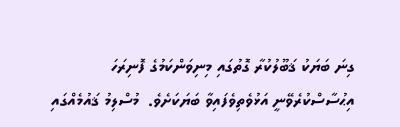ގިނަ ބަޔަކު ޤަބޫލުކުރާ ގޮތުގައި މިނިވަންކަމުގެ ފޮނިރަހަ އިޙުސާސްކުރެވޭނީ އަޅުވެތިވެފައިވާ ބަޔަކަށެވެ.  މުސްލިމު ޤައުމެއްގައި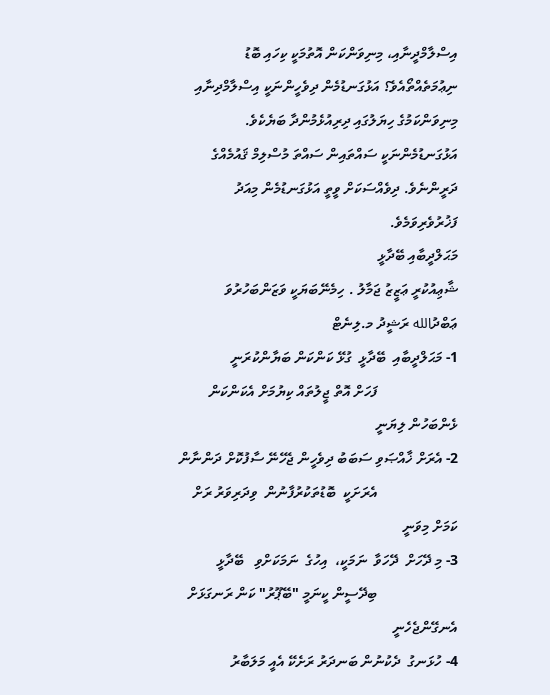އިސްލާމްދީނާއި، މިނިވަންކަން އޮތުމަކީ ކިހައި ބޮޑު ނިޢުމަތެއްތޯއެވެ؟ އަޅުގަނޑުމެން ދިވެހީންނަކީ އިސްލާމްދިނާއި މިނިވަންކަމުގެ ހިޔަލުގައި ދިރިއުޅެމުންދާ ބަޔެކެވެ. އަޅުގަނޑުމެންނަކީ ސައްތައިން ސައްތަ މުސްލިމް ޤައުމެއްގެ ދަރީންނެވެ. ދިވެއްސަކަށް ވީތީ އަޅުގަނޑުމެން މިއަދު ފަޚުރުވެރިވަމެވެ.
މަޙަލްދީބާއި ބޭދާޅީ
ޝާޢިއުކުރީ ޢަޒީޒު ޖަމާލު . ހިމެނޭބަޔަކީ ވަޒަންބަހުރުވަ
ޢަބްދުالله ރަޝީދު މ.ލިނެޓް
1- މަޙަލްދީބާއި  ބޭދާޅީ  ގުޅޭ ކަންކަން ބަޔާންކުރަނީ
                      ފަހަށް އޮތް ޖީލުތައް ކިޔުމަށް އެކަންކަން ޅެންބަހުން ލިޔަނީ
2- އެރަށް ޚާއްޞަވި ސަބަބު ދިވެހީން ޖެހޭނޭ ސާފުކޮށް ދަންނާން
                      އެރަށަކީ  ބޮޑުތަކުރުފާނުން  ވިދަރިވަރު ރަށް ކަމަށް މިވަނީ
3- މި ދޭހަށް  ދޭހަވާ  ނަމަކީ،  އިހުގެ  ނަމަކަށްވި   ބޭދާޅީ
                      ބިދޭސީން ކީނަމީ "ބޭޕޫރު" ކަން ރަނގަޅަށް އެނގޭންޖެހެނީ
4- ހުޅަނގު  ދެކުނުން ބަނދަރު ރަށެކޭ އެއީ މަލަބާރު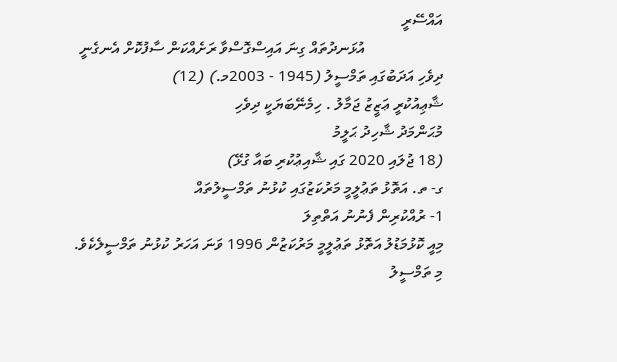އައްސޭރީ
                    އުޅަނދުތައް ގިނަ އައިސްގޮސްވާ ރަށެއްކަން ސާފުކޮށް އެނގެނީ
ދިވެހި އަދަބުގައި ތަމްސީލު (1945 - 2003މ.) (12)
ޝާޢިއުކުރީ ޢަޒީޒު ޖަމާލު . ހިމެނޭބަޔަކީ ދިވެހި
މުޙަންމަދު ޝާހިދު ޙަލީމު
(18 ޖުލައި 2020 ގައި ޝާއިޢުކުރި ބައާ ގުޅޭ)
ގ- ތ. އަތޮޅު ތަޢުލީމީ މަރުކަޒުގައި ކުޅުނު ތަމްސީލުތައް
1- ރުއްކުރިން ފެނުނު އަތްތިލަ
މިއީ ކޮޅުމަޑުލު އަތޮޅު ތަޢުލީމީ މަރުކަޒުން 1996 ވަނަ އަހަރު ކުޅުނު ތަމްސީލެކެވެ. މި ތަމްސީލު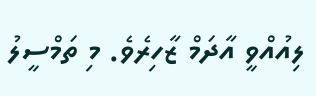ލިއުއްވީ އާދަމް ޒާހިރެވެ. މި ތަމްސީލު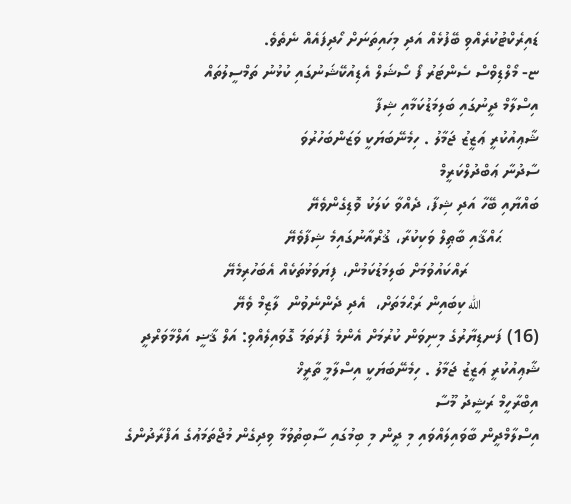ޑައިރެކްޓުކުރެއްވި ބޭފުޅެއް އަދި މިހައިތަނަށް ހޯދިފައެއް ނެތެވެ.
ޏ- މޯލްޑިވްސް ސެންޓަރު ފޯ ސޯޝަލް އެޑިއުކޭޝަނުގައި ކުޅުނު ތަމްސީލުތައް
އިސްލާމް ދީނުގައި ބަލިމަޑުކަމާއި ޝިފާ
ޝާޢިއުކުރީ ޢަޒީޒު ޖަމާލު . ހިމެނޭބަޔަކީ ވަޒަންބަހުރުވަ
ސާދުނާ ޢަބްދުލްކަރީމް
ބައްޔާއި ބޭހާ އަދި ޝިފާ، ދެއްވާ ކަލަކު ވޮޑިގެންވެޔޭ
        ޙައްޤާއި ބާޠިލް ވަކިކުރާ، ޤުރްއާނުގައިމެ ޝިފާވެޔޭ
               ރައްކައުވުމަށް ބަލިމަޑުކަމުން، ފިޔަވަޅުތަކެއް އެބަހުރިމެޔޭ
                     الله ކިބައިން ރަޙްމަތަށް،  އެދި ދެންނެވުން  ލާޒިމް ވެޔޭ
(16) ފަނޑިޔާރުގެ މިނިވަން ކުރުމަށް އެންމެ ފުރަތަމަ ގޮވައިލެއްވި: އަލް ޤާޟީ އަލްމާވަރްދީ
ޝާޢިއުކުރީ ޢަޒީޒު ޖަމާލު . ހިމެނޭބަޔަކީ އިސްލާމީ ތާރީޚް
އިބްރާހީމް ރަޝީދު މޫސާ
އިސްލާމްދީން ބާވައިލައްވައި މި ދީން މި ބިމުގައި ސާބިތުވުމާ ވިދިގެން މުޖްތަމަޢުގެ އަފްރާދުންގެ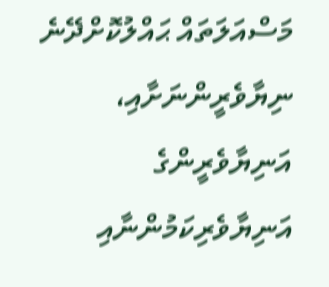މަސްއަލަތައް ޙައްލުކޮށްދޭނެ ނިޔާވެރީންނަށާއި، އަނިޔާވެރީންގެ އަނިޔާވެރިކަމުންނާއި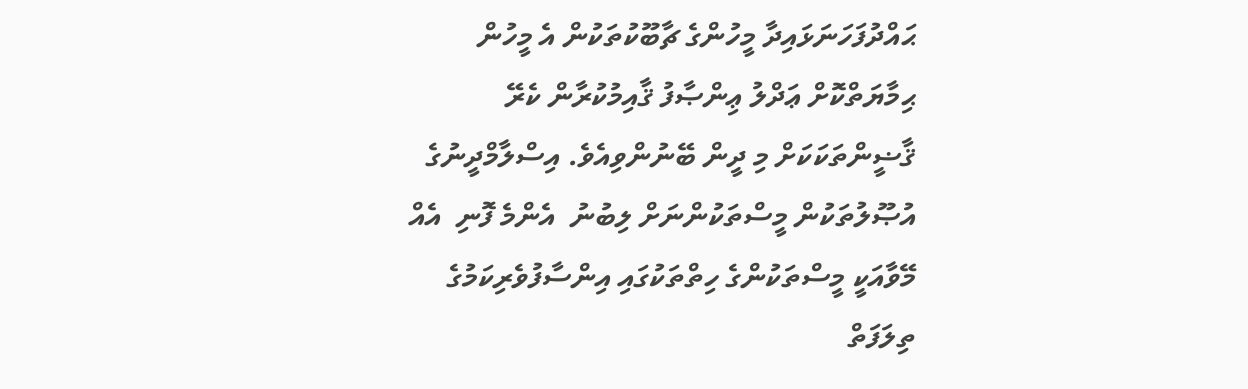ޙައްދުފަހަނަޅައިދާ މީހުންގެ ޗާބޫކުތަކުން އެ މީހުން ޙިމާޔަތްކޮށް ޢަދްލު ޢިންޞާފު ޤާއިމުކުރާން ކެރޭ ޤާޟީންތަކަކަށް މި ދީން ބޭނުންވިއެވެ. އިސްލާމްދީނުގެ އުޞޫލުތަކުން މީސްތަކުންނަށް ލިބުނު  އެންމެ ފޮނި  އެއް މޭވާއަކީ މީސްތަކުންގެ ހިތްތަކުގައި އިންސާފުވެރިކަމުގެ ތިލަފަތް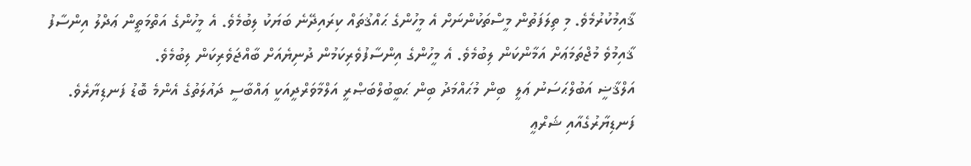ޤާއިމުކުރުމެވެ. މި ތިލަފަތުން މީސްތަކުންނަށް އެ މީހުންގެ ޙައްޤުތައް ކިރައިދޭނެ ބަޔަކު ލިބުމެވެ. އެ މީހުންގެ އަތްމަތީން ޢަދްލު އިންސާފު ޤާއިމުވެ މުޖްތަމަޢަށް އަމާންކަން ލިބުމެވެ. އެ މީހުންގެ އިންސާފުވެރިކަމުން ދުނިޔެއަށް ބާއްޖަވެރިކަން ލިބުމެވެ.
އަލްޤާޟީ އަބުލްޙަސަނު ޢަލީ  ބިން މުޙައްމަދު ބިން ޙަބީބުލްބަޞްރީ އަލްމާވަރްދީއަކީ ޢައްބާސީ ދައުލަތުގެ އެންމެ ބޮޑު ފަނޑިޔާރެވެ. ފަނޑިޔާރުގެއާއި ޝަރްޢީ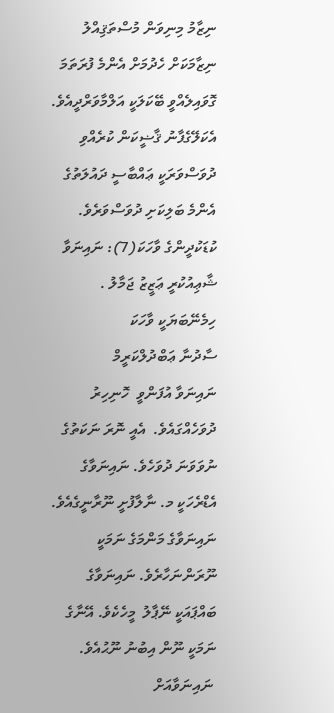ނިޒާމު މިނިވަން މުސްތަޤިއްލު ނިޒާމަކަށް ހެދުމަށް އެންމެ ފުރަތަމަ ގޮވައިލެއްވީ ބޭކަލަކީ އަލްމާވަރްދީއެވެ. އެކަލޭގެފާނު ޤާޟީކަން ކުރެއްވި ދުވަސްވަރަކީ ޢައްބާސީ ދައުލަތުގެ އެންމެ ބަލިކަށި ދުވަސްވަރެވެ.
ކުޑަކުދީންގެ ވާހަކަ(7): ނައިނަވާ
ޝާޢިއުކުރީ ޢަޒީޒު ޖަމާލު . ހިމެނޭބަޔަކީ ވާހަކަ
ސާދުނާ ޢަބްދުލްކަރީމް
ނައިނަވާ އުފަންވީ  ހޮނިހިރު ދުވަހެއްގައެވެ.  އެއީ ނޮރަ ނަކަތުގެ ނުވަވަނަ ދުވަހެވެ. ނައިނަވާގެ އެޑްރެހަކީ މ. ނާލާފުށީ ނޫރާނީގެއެވެ. ނައިނަވާގެ މަންމަގެ ނަމަކީ ނޫރަންނަހާރެވެ. ނައިނަވާގެ ބައްޕައަކީ ނޭޕާލު  މީހެކެވެ. އޭނާގެ ނަމަކީ ނޫން އިބުނު ނޫޙުއެވެ.
 ނައިނަވާއަށް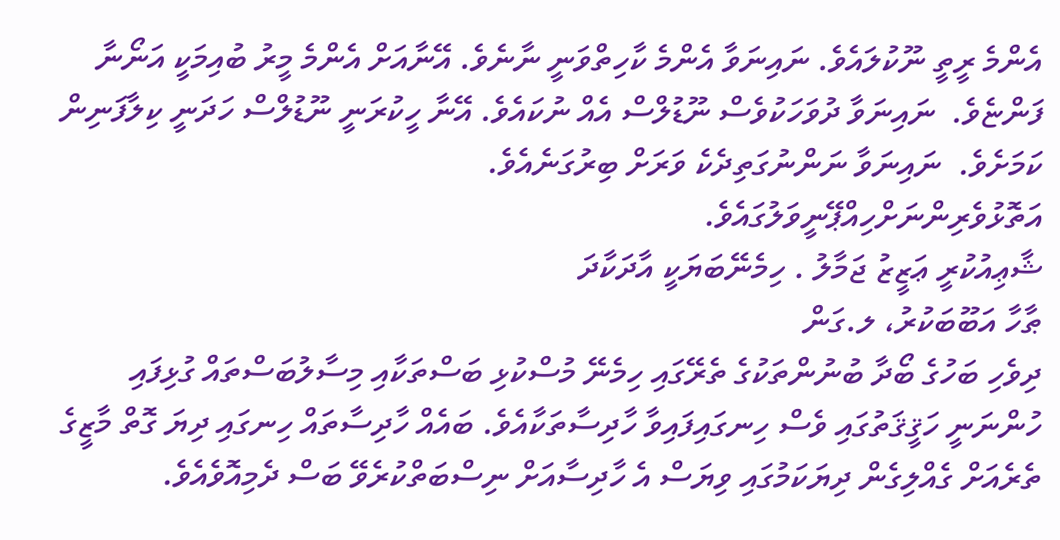އެންމެ ރީތީ ނޫކުލައެވެ. ނައިނަވާ އެންމެ ކާހިތްވަނީ ނާނެވެ. އޭނާއަށް އެންމެ މީރު ބުއިމަކީ އަނޯނާ ފަންޏެވެ.  ނައިނަވާ ދުވަހަކުވެސް ނޫޑުލްސް އެއް ނުކައެވެ. އޭނާ ހީކުރަނީ ނޫޑުލްސް ހަދަނީ ކިލާފަނިން ކަމަށެވެ.  ނައިނަވާ ނަންނުގަތިދެކެ ވަރަށް ބިރުގަނެއެވެ.
އަތޮޅުވެރިންނަށްހިއްޕޭނީވަލުގައެވެ.
ޝާޢިއުކުރީ ޢަޒީޒު ޖަމާލު . ހިމެނޭބަޔަކީ އާދަކާދަ
ޠާހާ އަބޫބަކުރު، ލ.ގަން
ދިވެހި ބަހުގެ ބޯދާ ބުނުންތަކުގެ ތެރޭގައި ހިމެނޭ މުސްކުޅި ބަސްތަކާއި މިސާލުބަސްތައް ގުޅިފައި ހުންނަނީ ހަޤީޤަތުގައި ވެސް ހިނގައިފައިވާ ހާދިސާތަކާއެވެ. ބައެއް ހާދިސާތައް ހިނގައި ދިޔަ ގޮތް މާޒީގެ ތެރެއަށް ގެއްލިގެން ދިޔަކަމުގައި ވިޔަސް އެ ހާދިސާއަށް ނިސްބަތްކުރެވޭ ބަސް ދެމިއޮވެއެވެ.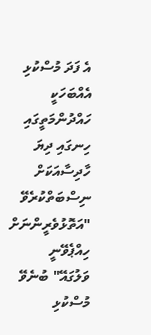އެ ފަދަ މުސްކުޅި އެއްބަހަކީ ހައްދުންމަތީގައި ހިނގައި ދިޔަ ހާދިސާއަކަށް ނިސްބަތްކުރެވޭ "އަތޮޅުވެރީންނަށް ހިއްޕެވޭނީ ވަލުގައޭ" ބުނެވޭ މުސްކުޅި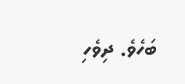ބަހެވެ. ދިވެހި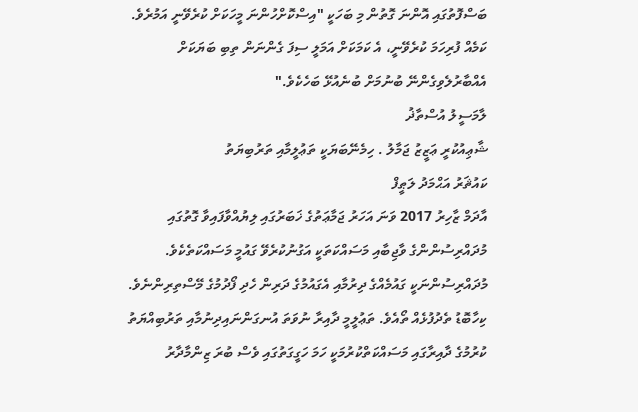ބަސްފޮތުގައި އޮންނަ ގޮތުން މި ބަހަކީ "އިސްކޮށްހުންނަ މީހަކަށް ކުރެވޭނީ އަމުރެވެ. ކަމެއް ފުރިހަމަ ކުރެވޭނީ، އެ ކަމަކަށް އަމަލީ ސިފަ ގެންނަން ތިބި ބަޔަކަށް އެއްބާރުލެވިގެންނޭ ބުނުމަށް ބުނެއުޅޭ ބަހެކެވެ."
ލާމަސީލު އުސްތާޛު
ޝާޢިއުކުރީ ޢަޒީޒު ޖަމާލު . ހިމެނޭބަޔަކީ ތަޢުލީމާއި ތަރުބިޔަތު
ކައުޘަރު އަޙްމަދު ލަޠީފް
އާދަމް ޒާހިރު 2017 ވަނަ އަހަރު ޖަމާޢަތުގެ ޚަބަރުގައި ލިޔުއްވާފައިވާ ގޮތުގައި މުދައްރިސުންންގެ ވާޖިބާއި މަސައްކަތަކީ އަގުނުކުރެވޭ ގައުމީ މަސައްކަތެކެވެ. މުދައްރިސުންނަކީ ގައުމެއްގެ ދިރުމާއި އެގައުމުގެ ދަރިން ހެދި ފޯދުމުގެ މޭސްތިރިންނެވެ. ކިހާބޮޑު ތެދުފުޅެއް ތޯއެވެ. ތަޢުލީމީ ދާއިރާ ނުވަތަ އުނގަންނައިދިނުމާއި ތަރުބިއްޔަތު ކުރުމުގެ ދާއިރާގައި މަސައްކަތްކުރުމަކީ ހަމަ ހަގީގަތުގައި ވެސް ބުރަ ޒިންމާދާރު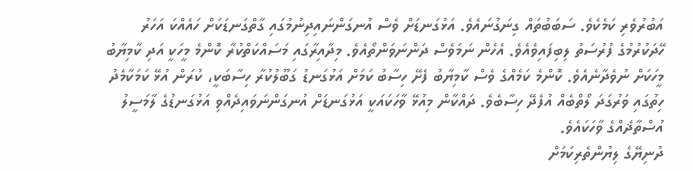އަބުރުވެރި ކަމެކެވެ. ސަބަބުތައް ގިނަގުނައެވެ. އަޅުގަނޑަށް ވެސް އުނގަންނައިދިނުމުގައި ގާތްގަނޑަކަށް ހައެއްކަ އަހަރު ހޭދަކުރުމުގެ ފުރުސަތު ލިބިފައިވެއެވެ. އެހެން ނަމަވެސް ދަންނަވަންތޯއެވެ. މިދާއިރާގައި މަސައްކަތްކުރާ ކޮންމެ މީހަކީ އަދި ކާމިޔާބު މީހަކަށް ނުވެދާނެއެވެ. ކޮންމެ ކަމެއްގެ ވެސް ކާމިޔާބު ފެށޭ ހިސާބު ކަމަށް އަޅުގަނޑު ގަބޫލުކުރާ ހިސާބަކީ، ކުރަން އުޅޭ ކަމަކާމެދު ހިތުގައި ވަރުގަދަ ލޯތްބެއް އުފެދޭ ހިސާބެވެ. ދައްކާން މިއުޅޭ ވާހަކައަކީ އަޅުގަނޑަށް އުނގަންނަވައިދެއްވި އަޅުގަނޑުގެ ލާމަސީލު އުސްތާޛެއްގެ ވާހަކައެވެ.
ދުނިޔޭގެ ލިޔުންތެރިކަމަށް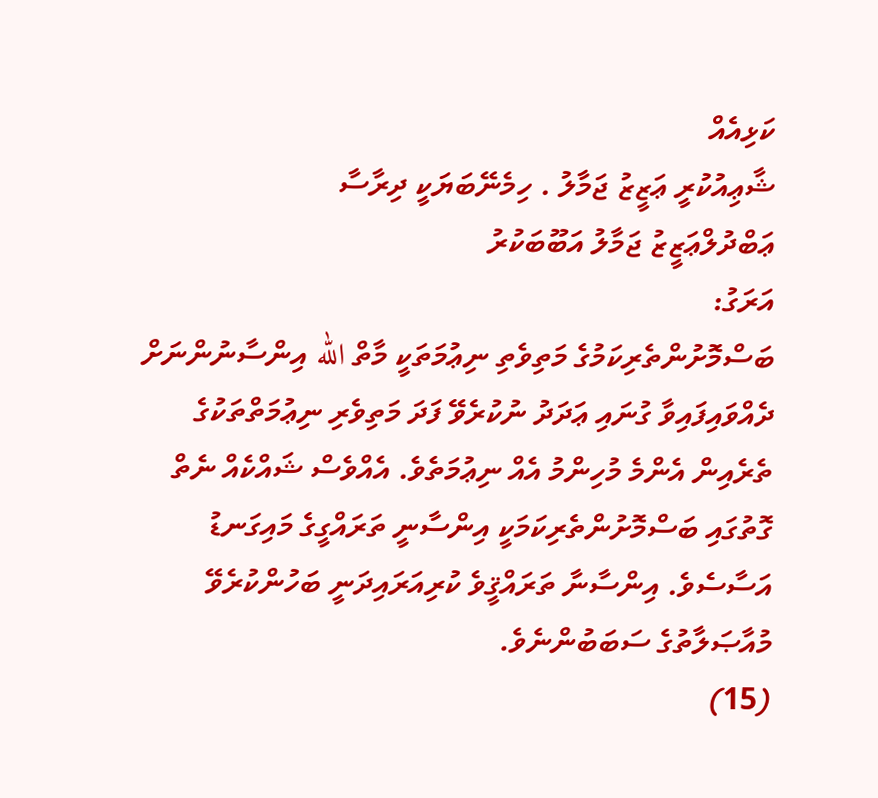ކަޅިއެއް
ޝާޢިއުކުރީ ޢަޒީޒު ޖަމާލު . ހިމެނޭބަޔަކީ ދިރާސާ
ޢަބްދުލްޢަޒީޒު ޖަމާލު އަބޫބަކުރު
އަރަގު:
ބަސްމޮށުންތެރިކަމުގެ މަތިވެތި ނިޢުމަތަކީ މާތް الله އިންސާނުންނަށް ދެއްވައިފައިވާ ގުނައި ޢަދަދު ނުކުރެވޭ ފަދަ މަތިވެރި ނިޢުމަތްތަކުގެ ތެރެއިން އެންމެ މުހިންމު އެއް ނިޢުމަތެވެ. އެއްވެސް ޝައްކެއް ނެތް ގޮތުގައި ބަސްމޮށުންތެރިކަމަކީ އިންސާނީ ތަރައްގީގެ މައިގަނޑު އަސާސެވެ. އިންސާނާ ތަރައްޤީވެ ކުރިއަރައިދަނީ ބަހުންކުރެވޭ މުއާޞަލާތުގެ ސަބަބުންނެވެ.
(15)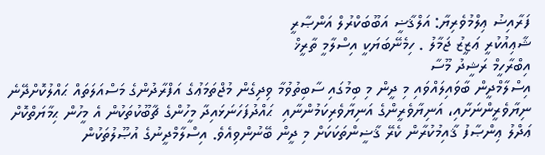ފަރާއިޟު ޢިލްމުވެރިޔާ: އަލްޤާޟީ އަބޫބަކްރުލް އަންޞާރީ
ޝާޢިއުކުރީ ޢަޒީޒު ޖަމާލު . ހިމެނޭބަޔަކީ އިސްލާމީ ތާރީޚް
އިބްރާހީމް ރަޝީދު މޫސާ
އިސްލާމްދީން ބާވައިލައްވައި މި ދީން މި ބިމުގައި ސާބިތުވުމާ ވިދިގެން މުޖްތަމަޢުގެ އަފްރާދުންގެ މަސްއަލަތައް ޙައްލުކޮށްދޭނެ  ނިޔާވެރީންނަށާއި، އަނިޔާވެރީންގެ އަނިޔާވެރިކަމުންނާއި  ޙައްދުފަހަނަޅައިދާ މީހުންގެ ޗާބޫކުތަކުން އެ މީހުން ޙިމާޔަތްކޮށް ޢަދްލު ޢިންޞާފު ޤާއިމުކުރާން ކެރޭ ޤާޟީންތަކަކަށް މި ދީން ބޭނުންވިއެވެ. އިސްލާމްދީނުގެ އުޞޫލުތަކުން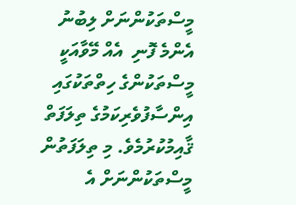މީސްތަކުންނަށް ލިބުނު  އެންމެ ފޮނި  އެއް މޭވާއަކީ މީސްތަކުންގެ ހިތްތަކުގައި އިންސާފުވެރިކަމުގެ ތިލަފަތް ޤާއިމުކުރުމެވެ. މި ތިލަފަތުން މީސްތަކުންނަށް އެ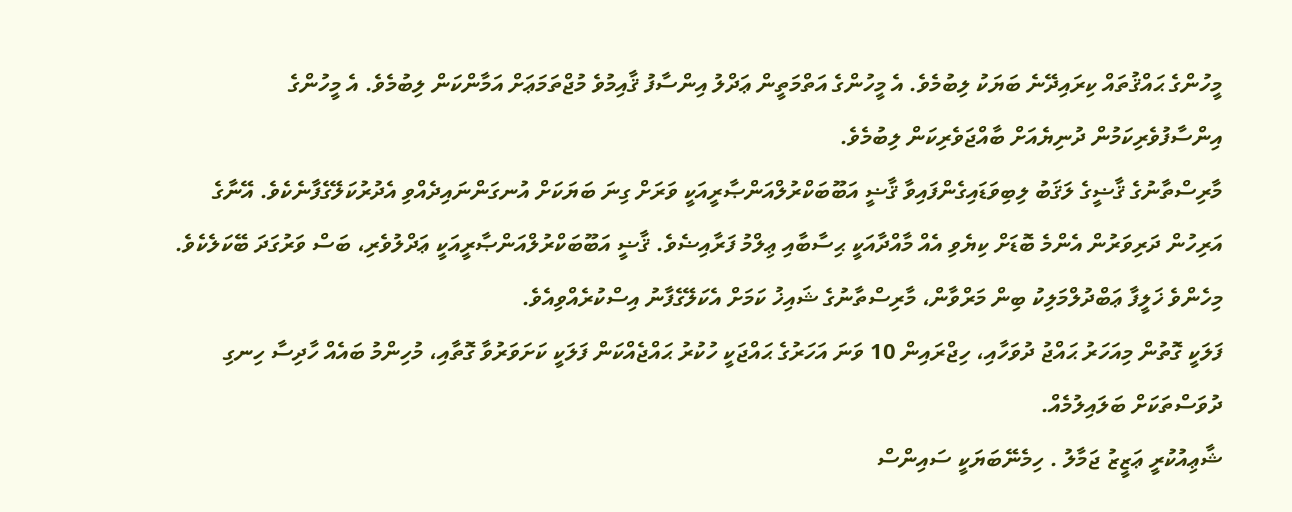މީހުންގެ ޙައްޤުތައް ކިރައިދޭނެ ބަޔަކު ލިބުމެވެ. އެ މީހުންގެ އަތްމަތީން ޢަދްލު އިންސާފު ޤާއިމުވެ މުޖްތަމަޢަށް އަމާންކަން ލިބުމެވެ. އެ މީހުންގެ އިންސާފުވެރިކަމުން ދުނިޔެއަށް ބާއްޖަވެރިކަން ލިބުމެވެ.
މާރިސްތާނުގެ ޤާޟީގެ ލަޤަބު ލިބިވަޑައިގެންފައިވާ ޤާޟީ އަބޫބަކްރުލްއަންޞާރީއަކީ ވަރަށް ގިނަ ބަޔަކަށް އުނގަންނައިދެއްވި އެދުރުކަލޭގެފާނެކެވެ. އޭނާގެ އަރިހުން ދަރިވަރުން އެންމެ ބޮޑަށް ކިޔެވި އެއް މާއްދާއަކީ ޙިސާބާއި ޢިލްމު ފަރާއިޟެވެ. ޤާޟީ އަބޫބަކްރުލްއަންޞާރީއަކީ ޢަދްލުވެރި، ބަސް ވަރުގަދަ ބޭކަލެކެވެ. މިހެންވެ ޚަލީފާ ޢަބްދުލްމަލިކު ބިން މަރްވާން، މާރިސްތާނުގެ ޝައިޚު ކަމަށް އެކަލޭގެފާނު އިސްކުރެއްވިއެވެ.
ފަލަކީ ގޮތުން މިއަހަރު ޙައްޖު ދުވަހާއި، ހިޖްރައިން 10 ވަނަ އަހަރުގެ ޙައްޖަކީ ހުކުރު ޙައްޖެއްކަން ފަލަކީ ކަށަވަރުވާ ގޮތާއި، މުހިންމު ބައެއް ހާދިސާ ހިނގި ދުވަސްތަކަށް ބަލައިލުމެއް.
ޝާޢިއުކުރީ ޢަޒީޒު ޖަމާލު . ހިމެނޭބަޔަކީ ސައިންސް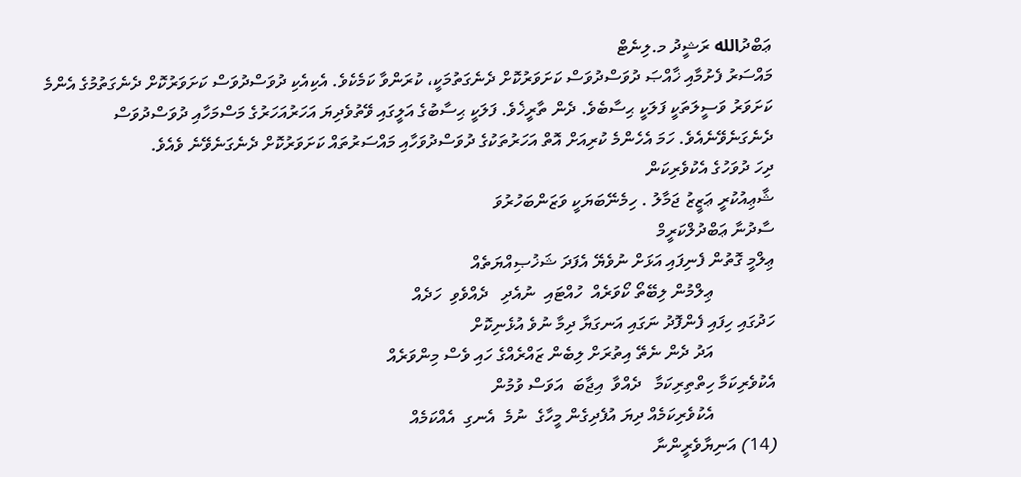ޢަބްދުالله ރަޝީދު މ.ލިނެޓް
މައްސަރު ފެށުމާއި ޚާއްޞަ ދުވަސްދުވަސް ކަށަވަރުކޮށް ދެނެގަތުމަކީ، ކުރަންވާ ކަމެކެވެ. އެކިއެކި ދުވަސްދުވަސް ކަށަވަރުކޮށް ދެނެގަތުމުގެ އެންމެ ކަށަވަރު ވަސީލަތަކީ ފަލަކީ ޙިސާބެވެ. ދެން ތާރީޚެވެ. ފަލަކީ ޙިސާބުގެ އަލީގައި ވޭތުވެދިޔަ އަހަރުއަހަރުގެ މަސްމަހާއި ދުވަސްދުވަސް ދެނެގަނެވޭނެއެވެ. ހަމަ އެހެންމެ ކުރިއަށް އޮތް އަހަރުތަކުގެ ދުވަސްދުވަހާއި މައްސަރުތައް ކަށަވަރުކޮށް ދެނެގަނެވޭނެ ވެއެވެ.
ދިހަ ދުވަހުގެ އެކުވެރިކަން
ޝާޢިއުކުރީ ޢަޒީޒު ޖަމާލު . ހިމެނޭބަޔަކީ ވަޒަންބަހުރުވަ
ސާދުނާ ޢަބްދުލްކަރީމް
ޢިލްމީ ގޮތުން ފެނިފައި އަޅަށް ނުވެޔޭ އެފަދަ ޝަޚުޞިއްޔަތެއް
              ޢިލްމުން ލިބޭތޯ ކޯވަރެއް  ހުއްޓައި  ނުއެދި   ދެއްވެވި  ހަދެއް
ހަދުގައި ހިފައި ފެންފޮދު ނަގައި އަނގަޔާ ދިމާ ނުވެ އުޅެނިކޮށް
              އަދު ދެން ނެތޭ އިތުރަށް ލިބެން ޒައްރެއްގެ ހައި ވެސް މިންވަރެއް
އެކުވެރިކަމާ ހިތްތިރިކަމާ   ދެއްވާ  އިޖާބަ  އަވަސް ވުމުން
              އެކުވެރިކަމެއް ދިޔަ އުފެދިގެން މީހާގެ  ނުމެ  އެނގި  އެއްކަމެއް
(14) އަނިޔާވެރީންނާ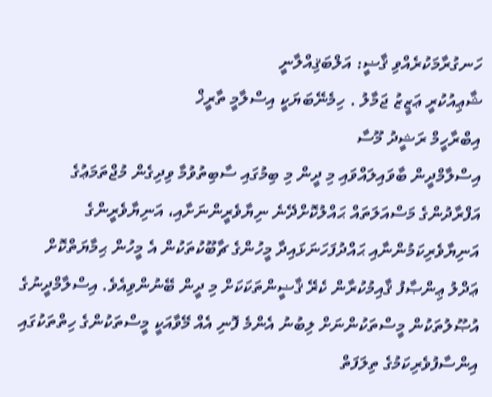ހަނގުރާމަކުރެއްވި ޤާޟީ: އަލްބަޤިއްލާނީ
ޝާޢިއުކުރީ ޢަޒީޒު ޖަމާލު . ހިމެނޭބަޔަކީ އިސްލާމީ ތާރީޚް
އިބްރާހީމް ރަޝީދު މޫސާ
އިސްލާމްދީން ބާވައިލައްވައި މި ދީން މި ބިމުގައި ސާބިތުވުމާ ވިދިގެން މުޖްތަމަޢުގެ އަފްރާދުންގެ މަސްއަލަތައް ޙައްލުކޮށްދޭނެ ނިޔާވެރީންނަށާއި، އަނިޔާވެރީންގެ އަނިޔާވެރިކަމުންނާއި ޙައްދުފަހަނަޅައިދާ މީހުންގެ ޗާބޫކުތަކުން އެ މީހުން ޙިމާޔަތްކޮށް ޢަދްލު ޢިންޞާފު ޤާއިމުކުރާން ކެރޭ ޤާޟީންތަކަކަށް މި ދީން ބޭނުންވިއެވެ. އިސްލާމްދީނުގެ އުޞޫލުތަކުން މީސްތަކުންނަށް ލިބުނު އެންމެ ފޮނި އެއް މޭވާއަކީ މީސްތަކުންގެ ހިތްތަކުގައި އިންސާފުވެރިކަމުގެ ތިލަފަތް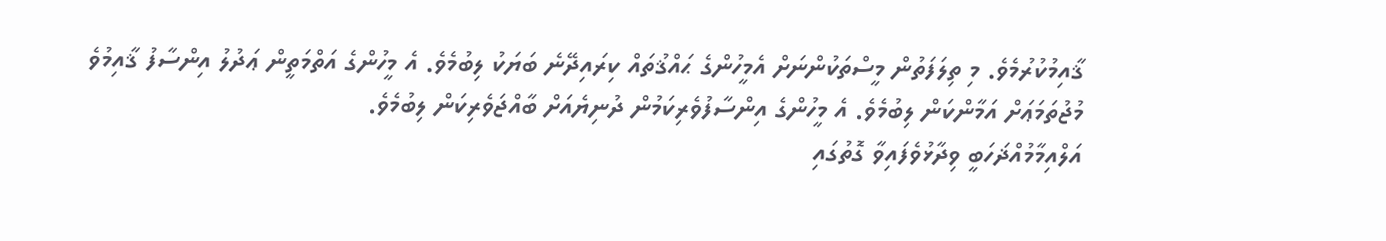ޤާއިމުކުރުމެވެ. މި ތިލަފަތުން މީސްތަކުންނަށް އެމީހުންގެ ޙައްޤުތައް ކިރައިދޭނެ ބަޔަކު ލިބުމެވެ. އެ މީހުންގެ އަތްމަތީން ޢަދުލު އިންސާފު ޤާއިމުވެ މުޖުތަމަޢަށް އަމާންކަން ލިބުމެވެ. އެ މީހުންގެ އިންސާފުވެރިކަމުން ދުނިޔެއަށް ބާއްޖަވެރިކަން ލިބުމެވެ.
އަލްއިމާމުއްޛަހަބީ ވިދާޅުވެފައިވާ ގޮތުގައި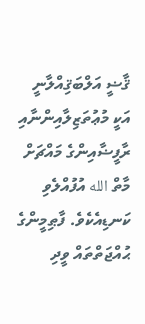ޤާޟީ އަލްބަޤިއްލާނީ އަކީ މުޢުތަޒިލާއިންނާއި ރާފީޟާއިންގެ މައްޗަށް މާތް الله އުފުއްލެވި ކަނޑިއެކެވެ. ފާޠިމީންގެ ޙުއްޖަތްތައް ވީދި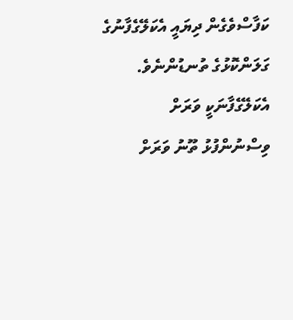ކަފާސްވެގެން ދިޔައީ އެކަލޭގެފާނުގެ ގަލަންކޮޅުގެ ތުނޑުންނެވެ. އެކަލޭގެފާނަކީ ވަރަށް ވިސްނުންފުޅު ތޫނު ވަރަށް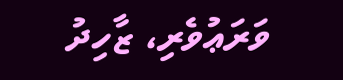ވަރަޢުވެރި، ޒާހިދު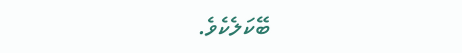ބޭކަލެކެވެ.